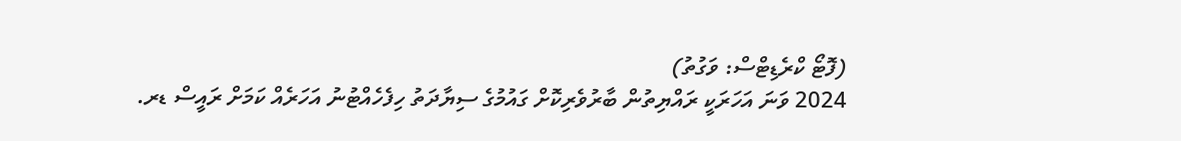(ފޮޓޯ ކްރެޑިޓްސް: ވަގުތު)
2024 ވަނަ އަހަރަކީ ރައްޔިތުން ބާރުވެރިކޮށް ގައުމުގެ ސިޔާދަތު ހިފެހެއްޓުނު އަހަރެއް ކަމަށް ރައީސް ޑރ.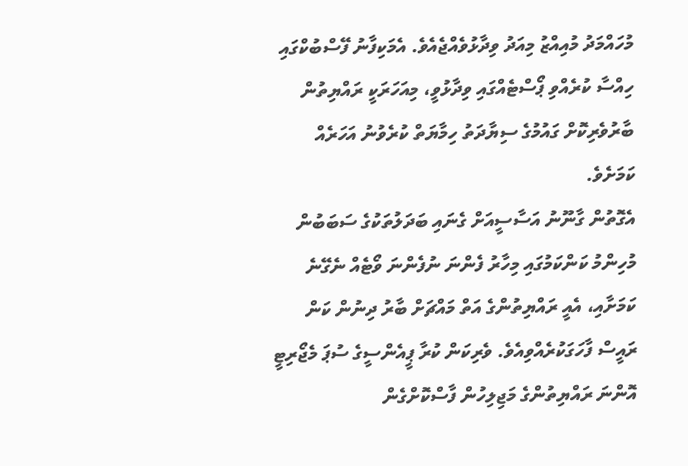މުހައްމަދު މުއިއްޒު މިއަދު ވިދާޅުވެއްޖެއެވެ. އެމަކިފާނު ފޭސްބުކްގައި ހިއްސާ ކުރެއްވި ޕޯސްޓެއްގައި ވިދާޅުވީ، މިއަހަރަކީ ރައްޔިތުން ބާރުވެރިކޮށް ގައުމުގެ ސިޔާދަތު ހިމާޔަތް ކުރެވުނު އަހަރެއް ކަމަށެވެ.
އެގޮތުން ގާނޫނު އަސާސީއަށް ގެނައި ބަދަލުތަކުގެ ސަބަބުން މުހިންމު ކަންކަމުގައި މިހާރު ފެންނަ ނުފެންނަ ވޯޓެއް ނެގޭނެ ކަމަށާއި، އެއީ ރައްޔިތުންގެ އަތް މައްޗަށް ބާރު ދިނުން ކަން ރައީސް ފާހަގަކުރެއްވިއެވެ. ވެރިކަން ކުރާ ޕީއެންސީގެ ސުޕަ މެޖޯރިޓީ އޮންނަ ރައްޔިތުންގެ މަޖިލިހުން ފާސްކޮށްގެން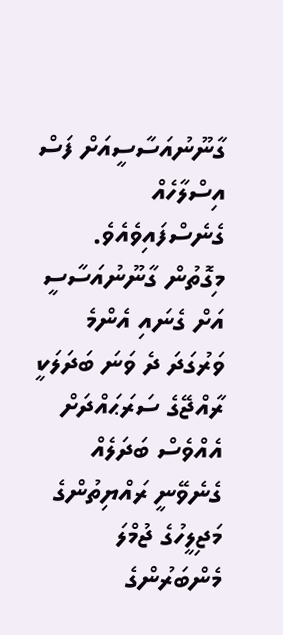ގާނޫނުއަސާސީއަށް ފަސް އިސްލާހެއް ގެނެސްފައިވެއެވެ.
މިގޮތުން ގާނޫނުއަސާސީ އަށް ގެނައި އެންމެ ވަރުގަދަ ދެ ވަނަ ބަދަލަކީ ރާއްޖޭގެ ސަރަޙައްދަށް އެއްވެސް ބަދަލެއް ގެނެވޭނީ ރައްޔިތުންގެ މަޖިލީހުގެ ޖުމްލަ މެންބަރުންގެ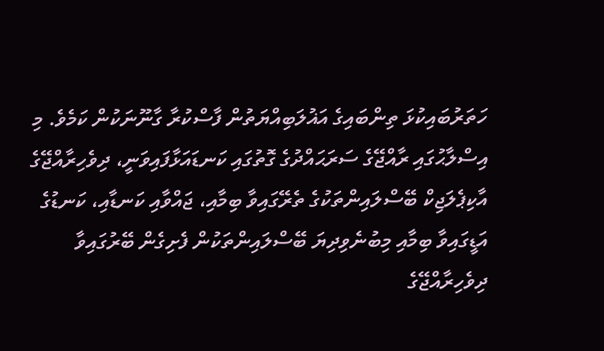ހަތަރުބައިކުޅަ ތިންބައިގެ އަޣުލަބިއްޔަތުން ފާސްކުރާ ގާނޫނަކުން ކަމެވެ. މި އިސްލާޙުގައި ރާއްޖޭގެ ސަރަޙައްދުގެ ގޮތުގައި ކަނޑައަޅާފައިވަނީ، ދިވެހިރާއްޖޭގެ އާކިޕެލަޖިކް ބޭސްލައިންތަކުގެ ތެރޭގައިވާ ބިމާއި، ޖައްވާއި ކަނޑާއި، ކަނޑުގެ އަޑީގައިވާ ބިމާއި މިބުނެވިދިޔަ ބޭސްލައިންތަކުން ފެށިގެން ބޭރުގައިވާ ދިވެހިރާއްޖޭގެ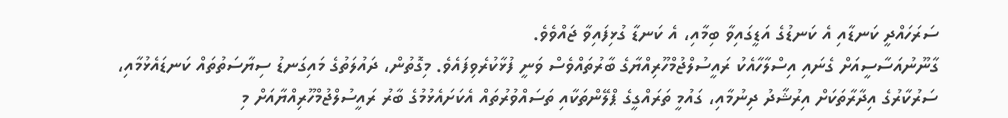ސަރަހައްދީ ކަނޑާއި އެ ކަނޑުގެ އަޑީގައިވާ ބިމާއި، އެ ކަނޑާ ގުޅިފައިވާ ޖައްވެވެ.
ގާނޫނުއަސާސީއަށް ގެނައި އިސްލާހާއެކު ރައީސުލްޖުމްހޫރިއްޔާގެ ބާރުތައްވެސް ވަނީ ފުޅާކުރެވިފައެވެ. މިގޮތުން، ދައުލަތުގެ މައިގަނޑު ސިޔާސަތުތައް ކަނޑައެޅުމާއި، ސަރުކާރުގެ އިދާރާތަކަށް އިރުޝާދު ދިނުމާއި، ގައުމީ ތަރައްގީގެ ޕްލޭންތަކާއި ތަސައްވުރުތައް އެކަށައެޅުމުގެ ބާރު ރައީސުލްޖުމްހޫރިއްޔާއަށް މި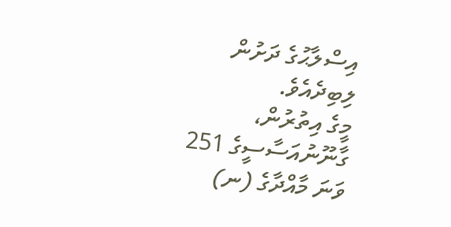އިސްލާޙުގެ ދަށުން ލިބިދެއެވެ.
މީގެ އިތުރުން، ގާނޫނުއަސާސީގެ 251 ވަނަ މާއްދާގެ (ނ)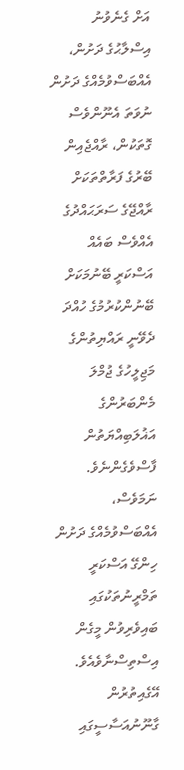އަށް ގެނެވުނު އިސްލާޙުގެ ދަށުން، އެއްބަސްވުމެއްގެ ދަށުން ނުވަތަ އެނޫންވެސް ގޮތަކުން، ރާއްޖެއިން ބޭރުގެ ފަރާތްތަކަށް ރާއްޖޭގެ ސަރަޙައްދުގެ އެއްވެސް ބައެއް އަސްކަރީ ބޭނުމަކަށް ބޭނުންކުރުމުގެ ހުއްދަ ދެވޭނީ ރައްޔިތުންގެ މަޖިލީހުގެ ޖުމްލަ މެންބަރުންގެ އަޣުލަބިއްޔަތުން ފާސްވެގެންނެވެ. ނަމަވެސް، އެއްބަސްވުމެއްގެ ދަށުން ހިންގޭ އަސްކަރީ ތަމްރީނުތަކުގައި ބައިވެރިވުން މީގެން އިސްތިސްނާވެއެވެ.
އޭގެއިތުރުން ގާނޫނުއަސާސީގައި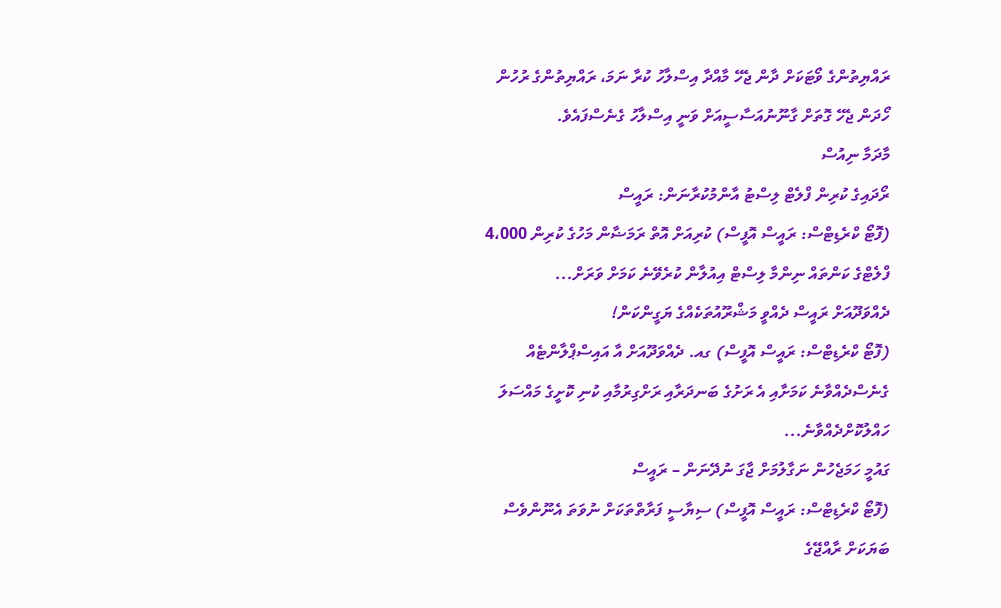ރައްޔިތުންގެ ވޯޓަކަށް ދާން ޖެހޭ މާއްދާ އިސްލާހު ކުރާ ނަމަ، ރައްޔިތުންގެ ރުހުން ހޯދަން ޖެހޭ ގޮތަށް ގާނޫނުއަސާސީއަށް ވަނީ އިސްލާހު ގެނެސްފައެވެ.
މާދަމާ ނިއުސް
ރޯދައިގެ ކުރިން ފްލެޓް ލިސްޓު އާންމުކުރާނަން: ރައީސް
(ފޮޓޯ ކްރެޑިޓްސް: ރައީސް އޮފީސް) ކުރިއަށް އޮތް ރަމަޟާން މަހުގެ ކުރިން 4،000 ފްލެޓްގެ ކަންތައް ނިންމާ ލިސްޓް އިއުލާން ކުރެވޭނެ ކަމަށް ވަރަށް...
ދެއްވަދޫއަށް ރައީސް ދެއްވީ މަޝްރޫއުތަކެއްގެ ޔަގީންކަން!
(ފޮޓޯ ކްރެޑިޓްސް: ރައީސް އޮފީސް) ގއ. ދެއްވަދޫއަށް އާ އައިސްޕްލާންޓެއް ގެނެސްދެއްވާނެ ކަމަށާއި އެ ރަށުގެ ބަނދަރާއި ރަށްގިރުމާއި ކުނި ކޮށީގެ މައްސަލަ ހައްލުކޮށްދެއްވާނެ...
ގައުމީ ހަމަޖެހުން ނަގާލުމަށް ޖާގަ ނުދޭނަން – ރައީސް
(ފޮޓޯ ކްރެޑިޓްސް: ރައީސް އޮފީސް) ސިޔާސީ ފަރާތްތަކަށް ނުވަތަ އެނޫންވެސް ބަޔަކަށް ރާއްޖޭގެ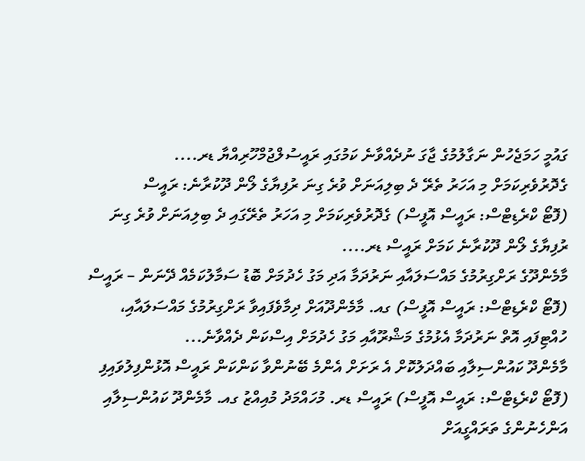ގައުމީ ހަމަޖެހުން ނަގާލުމުގެ ޖާގަ ނުދެއްވާނެ ކަމުގައި ރައީސުލްޖުމްހޫރިއްޔާ ޑރ....
ގެދޮރުވެރިކަމަށް މި އަހަރު ތެރޭ ދެ ބިލިއަނަށް ވުރެ ގިނަ ރުފިޔާގެ ލޯން ދޫކުރާނެ: ރައީސް
(ފޮޓޯ ކްރެޑިޓްސް: ރައީސް އޮފީސް) ގެދޮރުވެރިކަމަށް މި އަހަރު ތެރޭގައި ދެ ބިލިއަނަށް ވުރެ ގިނަ ރުފިޔާގެ ލޯން ދޫކުރާނެ ކަމަށް ރައީސް ޑރ....
މާމެންދޫގެ ރަށްގިރުމުގެ މައްސަލައާއި ނަރުދަމާ އަދި މަގު ހެދުމަށް ބޮޑު ސަމާލުކަމެއް ދޭނަން – ރައީސް
(ފޮޓޯ ކްރެޑިޓްސް: ރައީސް އޮފީސް) ގއ. މާމެންދޫއަށް ދިމާވެފައިވާ ރަށްގިރުމުގެ މައްސަލައާއި، ހުއްޓިފައި އޮތް ނަރުދަމާ އެޅުމުގެ މަޝްރޫއާއި މަގު ހެދުމަށް އިސްކަން ދެއްވާނެ...
މާމެންދޫ ކައުންސިލާއި ބައްދަލުކޮށް އެ ރަށަށް އެންމެ ބޭނުންވާ ކަންކަން ރައީސް އޮޅުންފިލުވައިފި
(ފޮޓޯ ކްރެޑިޓްސް: ރައީސް އޮފީސް) ރައީސް ޑރ. މުހައްމަދު މުއިއްޒު ގއ. މާމެންދޫ ކައުންސިލާއި އަންހެނުންގެ ތަރައްގީއަށް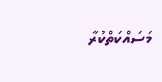މަސައްކަތްކުރާ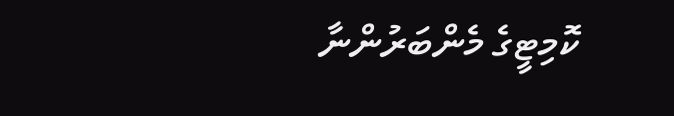ކޮމިޓީގެ މެންބަރުންނާ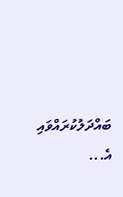ބައްދަލުކުރައްވައި އެ...